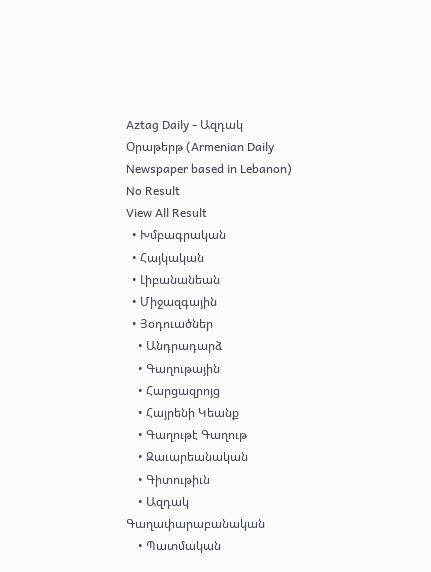Aztag Daily - Ազդակ Օրաթերթ (Armenian Daily Newspaper based in Lebanon)
No Result
View All Result
  • Խմբագրական
  • Հայկական
  • Լիբանանեան
  • Միջազգային
  • Յօդուածներ
    • Անդրադարձ
    • Գաղութային
    • Հարցազրոյց
    • Հայրենի Կեանք
    • Գաղութէ Գաղութ
    • Զաւարեանական
    • Գիտութիւն
    • Ազդակ Գաղափարաբանական
    • Պատմական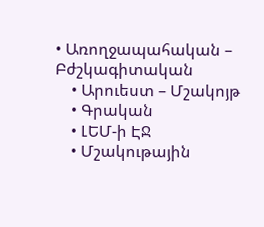• Առողջապահական – Բժշկագիտական
    • Արուեստ – Մշակոյթ
    • Գրական
    • ԼԵՄ-ի ԷՋ
    • Մշակութային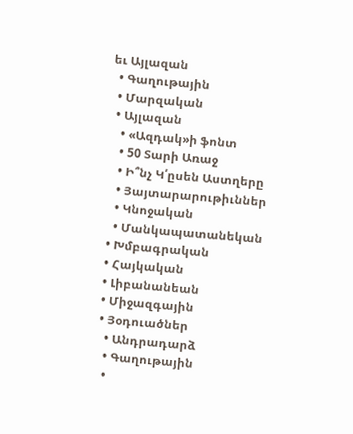եւ Այլազան
  • Գաղութային
  • Մարզական
  • Այլազան
    • «Ազդակ»ի ֆոնտ
    • 50 Տարի Առաջ
    • Ի՞նչ Կ՛ըսեն Աստղերը
    • Յայտարարութիւններ
    • Կնոջական
    • Մանկապատանեկան
  • Խմբագրական
  • Հայկական
  • Լիբանանեան
  • Միջազգային
  • Յօդուածներ
    • Անդրադարձ
    • Գաղութային
    •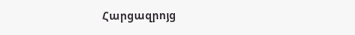Հարցազրոյց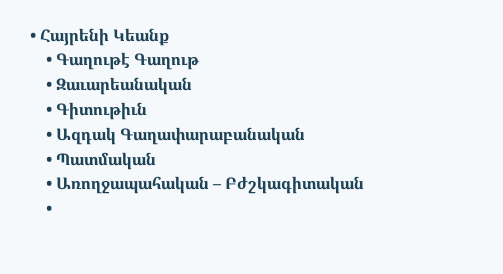• Հայրենի Կեանք
    • Գաղութէ Գաղութ
    • Զաւարեանական
    • Գիտութիւն
    • Ազդակ Գաղափարաբանական
    • Պատմական
    • Առողջապահական – Բժշկագիտական
    •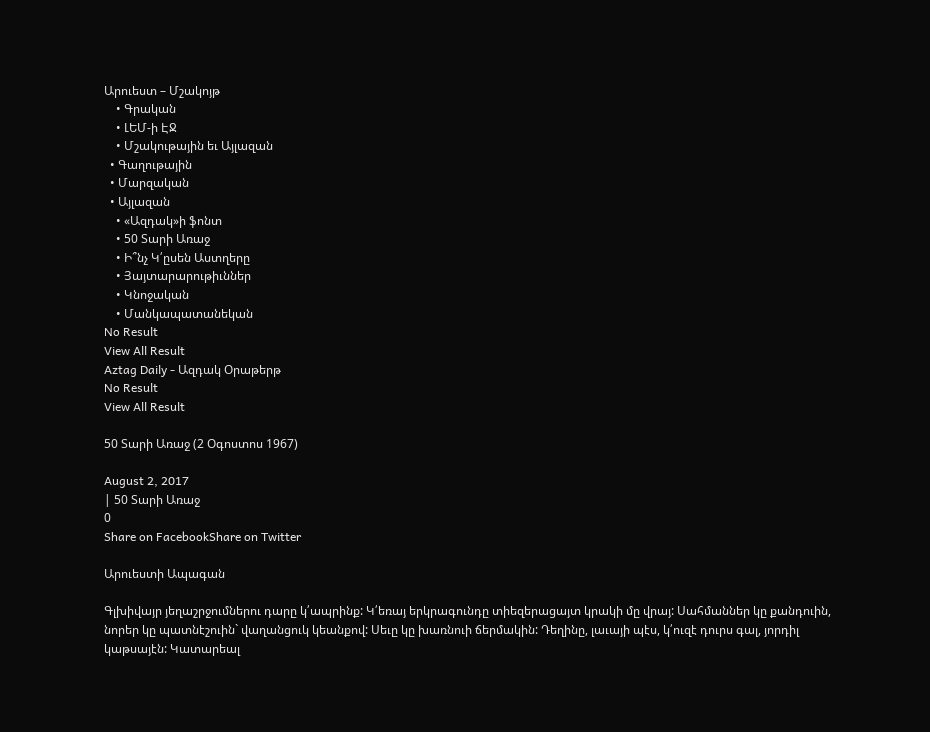Արուեստ – Մշակոյթ
    • Գրական
    • ԼԵՄ-ի ԷՋ
    • Մշակութային եւ Այլազան
  • Գաղութային
  • Մարզական
  • Այլազան
    • «Ազդակ»ի ֆոնտ
    • 50 Տարի Առաջ
    • Ի՞նչ Կ՛ըսեն Աստղերը
    • Յայտարարութիւններ
    • Կնոջական
    • Մանկապատանեկան
No Result
View All Result
Aztag Daily - Ազդակ Օրաթերթ
No Result
View All Result

50 Տարի Առաջ (2 Օգոստոս 1967)

August 2, 2017
| 50 Տարի Առաջ
0
Share on FacebookShare on Twitter

Արուեստի Ապագան

Գլխիվայր յեղաշրջումներու դարը կ՛ապրինք: Կ՛եռայ երկրագունդը տիեզերացայտ կրակի մը վրայ: Սահմաններ կը քանդուին, նորեր կը պատնէշուին` վաղանցուկ կեանքով: Սեւը կը խառնուի ճերմակին: Դեղինը, լաւայի պէս, կ՛ուզէ դուրս գալ, յորդիլ կաթսայէն: Կատարեալ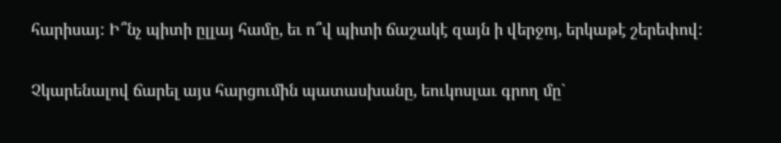հարիսայ: Ի՞նչ պիտի ըլլայ համը, եւ ո՞վ պիտի ճաշակէ զայն ի վերջոյ, երկաթէ շերեփով:

Չկարենալով ճարել այս հարցումին պատասխանը, եուկոսլաւ գրող մը`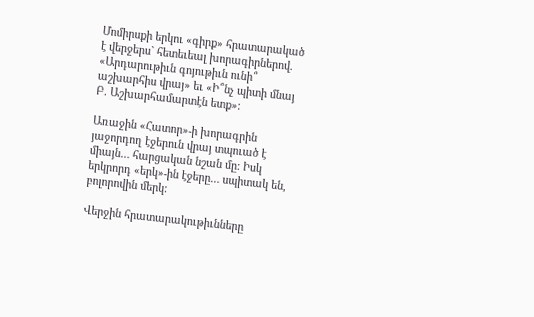Մոմիրսքի երկու «գիրք» հրատարակած է վերջերս` հետեւեալ խորագիրներով. «Արդարութիւն գոյութիւն ունի՞ աշխարհիս վրայ» եւ «Ի՞նչ պիտի մնայ Բ. Աշխարհամարտէն ետք»:

Առաջին «Հատոր»-ի խորագրին յաջորդող էջերուն վրայ տպուած է միայն… հարցական նշան մը: Իսկ երկրորդ «երկ»-ին էջերը… սպիտակ են, բոլորովին մերկ:

Վերջին հրատարակութիւնները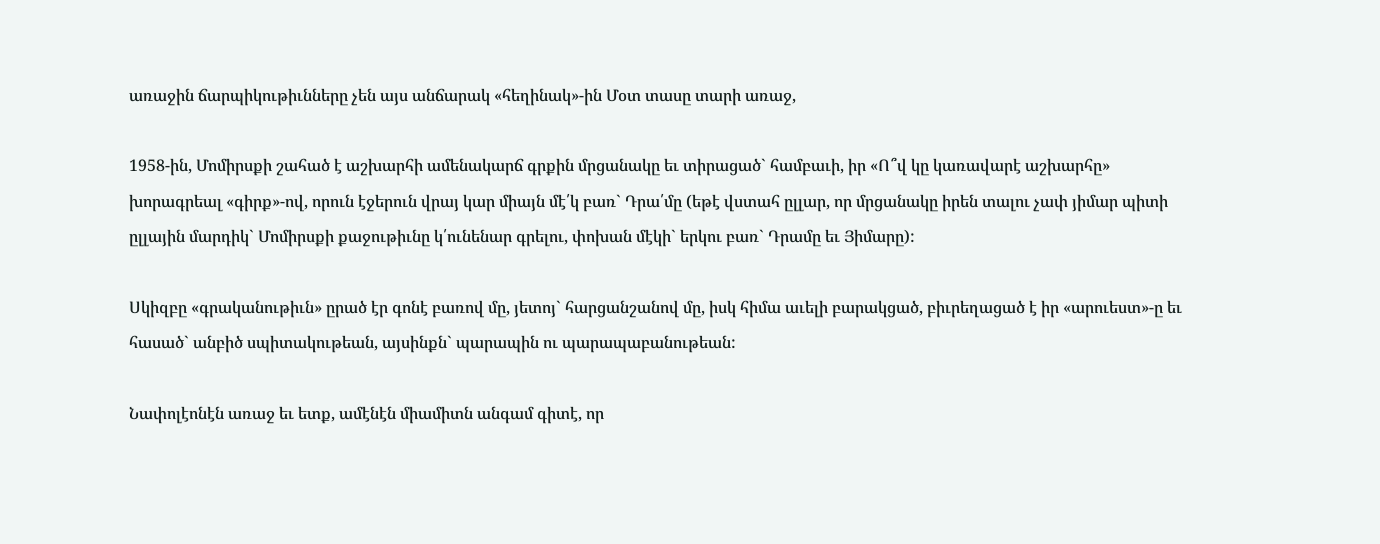առաջին ճարպիկութիւնները չեն այս անճարակ «հեղինակ»-ին Մօտ տասը տարի առաջ,

1958-ին, Մոմիրսքի շահած է աշխարհի ամենակարճ գրքին մրցանակը եւ տիրացած` համբաւի, իր «Ո՞վ կը կառավարէ աշխարհը» խորագրեալ «գիրք»-ով, որուն էջերուն վրայ կար միայն մէ՛կ բառ` Դրա՛մը (եթէ վստահ ըլլար, որ մրցանակը իրեն տալու չափ յիմար պիտի ըլլային մարդիկ` Մոմիրսքի քաջութիւնը կ՛ունենար գրելու, փոխան մէկի` երկու բառ` Դրամը եւ Յիմարը):

Սկիզբը «գրականութիւն» ըրած էր գոնէ բառով մը, յետոյ` հարցանշանով մը, իսկ հիմա աւելի բարակցած, բիւրեղացած է իր «արուեստ»-ը եւ հասած` անբիծ սպիտակութեան, այսինքն` պարապին ու պարապաբանութեան:

Նափոլէոնէն առաջ եւ ետք, ամէնէն միամիտն անգամ գիտէ, որ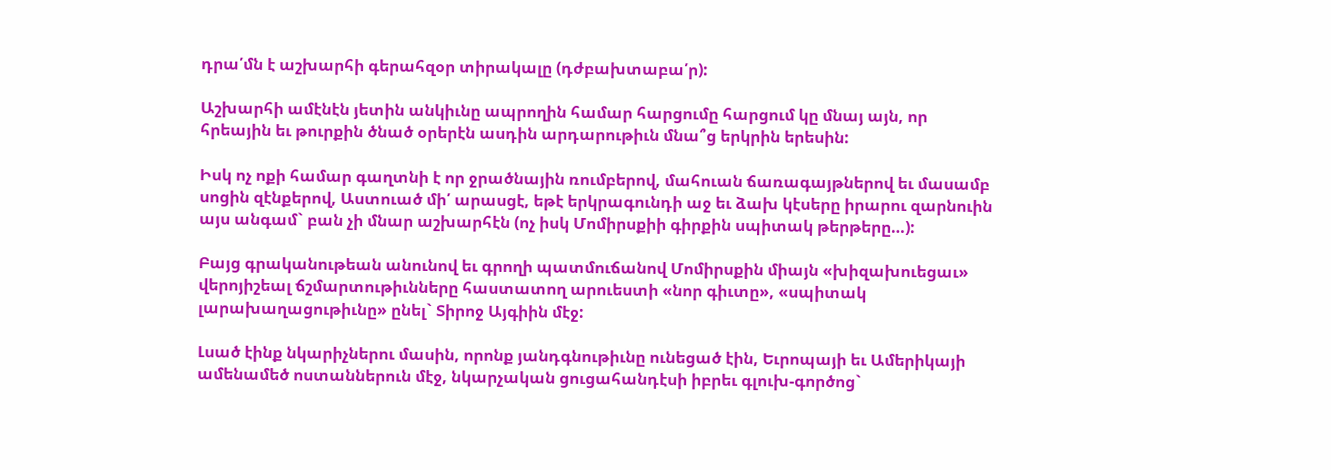դրա՛մն է աշխարհի գերահզօր տիրակալը (դժբախտաբա՛ր):

Աշխարհի ամէնէն յետին անկիւնը ապրողին համար հարցումը հարցում կը մնայ այն, որ հրեային եւ թուրքին ծնած օրերէն ասդին արդարութիւն մնա՞ց երկրին երեսին:

Իսկ ոչ ոքի համար գաղտնի է որ ջրածնային ռումբերով, մահուան ճառագայթներով եւ մասամբ սոցին զէնքերով, Աստուած մի՛ արասցէ, եթէ երկրագունդի աջ եւ ձախ կէսերը իրարու զարնուին այս անգամ` բան չի մնար աշխարհէն (ոչ իսկ Մոմիրսքիի գիրքին սպիտակ թերթերը…):

Բայց գրականութեան անունով եւ գրողի պատմուճանով Մոմիրսքին միայն «խիզախուեցաւ» վերոյիշեալ ճշմարտութիւնները հաստատող արուեստի «նոր գիւտը», «սպիտակ լարախաղացութիւնը» ընել` Տիրոջ Այգիին մէջ:

Լսած էինք նկարիչներու մասին, որոնք յանդգնութիւնը ունեցած էին, Եւրոպայի եւ Ամերիկայի ամենամեծ ոստաններուն մէջ, նկարչական ցուցահանդէսի իբրեւ գլուխ-գործոց`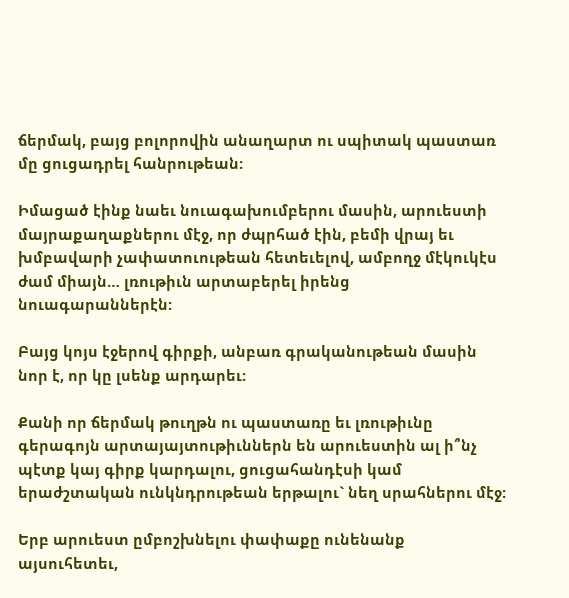ճերմակ, բայց բոլորովին անաղարտ ու սպիտակ պաստառ մը ցուցադրել հանրութեան:

Իմացած էինք նաեւ նուագախումբերու մասին, արուեստի մայրաքաղաքներու մէջ, որ ժպրհած էին, բեմի վրայ եւ խմբավարի չափատուութեան հետեւելով, ամբողջ մէկուկէս ժամ միայն… լռութիւն արտաբերել իրենց նուագարաններէն:

Բայց կոյս էջերով գիրքի, անբառ գրականութեան մասին նոր է, որ կը լսենք արդարեւ:

Քանի որ ճերմակ թուղթն ու պաստառը եւ լռութիւնը գերագոյն արտայայտութիւններն են արուեստին ալ ի՞նչ պէտք կայ գիրք կարդալու, ցուցահանդէսի կամ երաժշտական ունկնդրութեան երթալու` նեղ սրահներու մէջ:

Երբ արուեստ ըմբոշխնելու փափաքը ունենանք այսուհետեւ,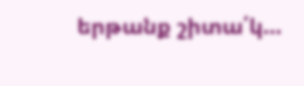երթանք շիտա՛կ…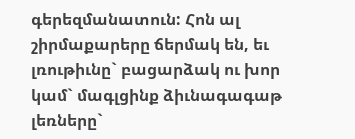գերեզմանատուն: Հոն ալ շիրմաքարերը ճերմակ են, եւ լռութիւնը` բացարձակ ու խոր կամ` մագլցինք ձիւնագագաթ լեռները`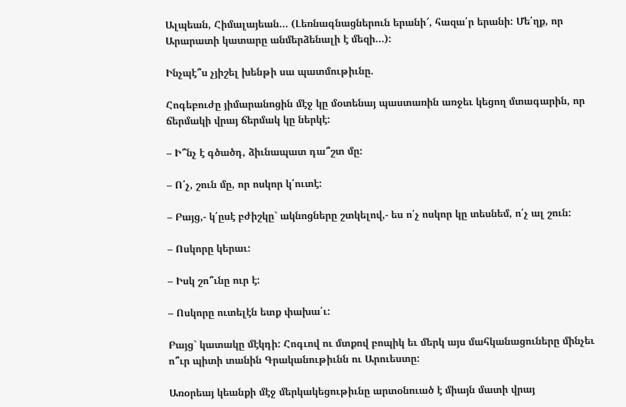Ալպեան, Հիմալայեան… (Լեռնագնացներուն երանի՜, հազա՛ր երանի: Մե՛ղք, որ Արարատի կատարը անմերձենալի է մեզի…):

Ինչպէ՞ս չյիշել խենթի սա պատմութիւնը.

Հոգեբուժը յիմարանոցին մէջ կը մօտենայ պաստառին առջեւ կեցող մտագարին, որ ճերմակի վրայ ճերմակ կը ներկէ:

– Ի՞նչ է գծածդ, ձիւնապատ դա՞շտ մը:

– Ո՛չ, շուն մը, որ ոսկոր կ՛ուտէ:

– Բայց,- կ՛ըսէ բժիշկը` ակնոցները շտկելով,- ես ո՛չ ոսկոր կը տեսնեմ, ո՛չ ալ շուն:

– Ոսկորը կերաւ:

– Իսկ շո՞ւնը ուր է:

– Ոսկորը ուտելէն ետք փախա՛ւ:

Բայց` կատակը մէկդի: Հոգւով ու մտքով բոպիկ եւ մերկ այս մահկանացուները մինչեւ ո՞ւր պիտի տանին Գրականութիւնն ու Արուեստը:

Առօրեայ կեանքի մէջ մերկակեցութիւնը արտօնուած է միայն մատի վրայ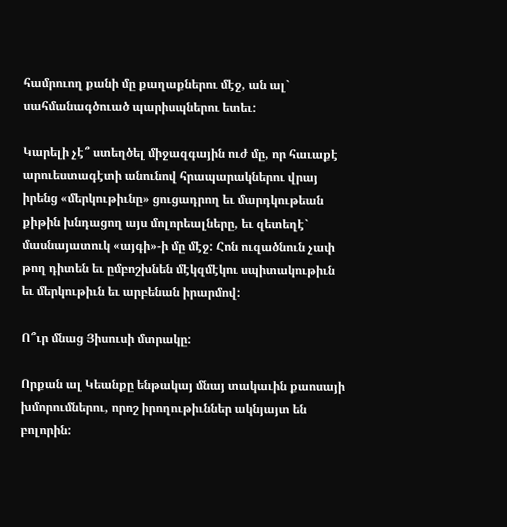համրուող քանի մը քաղաքներու մէջ, ան ալ` սահմանագծուած պարիսպներու ետեւ:

Կարելի չէ՞ ստեղծել միջազգային ուժ մը, որ հաւաքէ արուեստագէտի անունով հրապարակներու վրայ իրենց «մերկութիւնը» ցուցադրող եւ մարդկութեան քիթին խնդացող այս մոլորեալները, եւ զետեղէ` մասնայատուկ «այգի»-ի մը մէջ: Հոն ուզածնուն չափ թող դիտեն եւ ըմբոշխնեն մէկզմէկու սպիտակութիւն եւ մերկութիւն եւ արբենան իրարմով:

Ո՞ւր մնաց Յիսուսի մտրակը:

Որքան ալ Կեանքը ենթակայ մնայ տակաւին քաոսայի խմորումներու, որոշ իրողութիւններ ակնյայտ են բոլորին: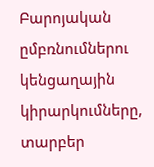Բարոյական ըմբռնումներու կենցաղային կիրարկումները, տարբեր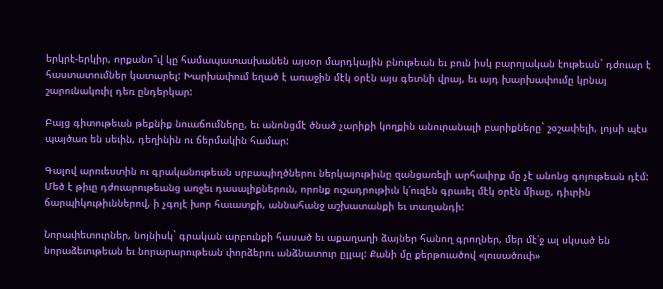երկրէ-երկիր, որքանո՞վ կը համապատասխանեն այսօր մարդկային բնութեան եւ բուն իսկ բարոյական էութեան` դժուար է հաստատումներ կատարել: Խարխափում եղած է առաջին մէկ օրէն այս գետնի վրայ, եւ այդ խարխափումը կրնայ շարունակուիլ դեռ ընդերկար:

Բայց գիտութեան թեքնիք նուաճումները, եւ անոնցմէ ծնած չարիքի կողքին անուրանալի բարիքները` շօշափելի, լոյսի պէս պայծառ են սեւին, դեղինին ու ճերմակին համար:

Գալով արուեստին ու գրականութեան սրբապիղծներու ներկայութիւնը զանցառելի արհաւիրք մը չէ անոնց գոյութեան դէմ: Մեծ է թիւը դժուարութեանց առջեւ դասալիքներուն, որոնք ուշադրութիւն կ՛ուզեն գրաւել մէկ օրէն միւսը, դիւրին ճարպիկութիւններով, ի չգոյէ խոր հաւատքի, աննահանջ աշխատանքի եւ տաղանդի:

Նորափետուրներ, նոյնիսկ` գրական արբունքի հասած եւ աքաղաղի ձայներ հանող գրողներ, մեր մէ՛ջ ալ սկսած են նորաձեւութեան եւ նորարարութեան փորձերու անձնատուր ըլլալ: Քանի մը քերթուածով «լուսածուփ»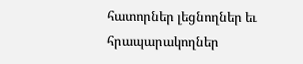հատորներ լեցնողներ եւ հրապարակողներ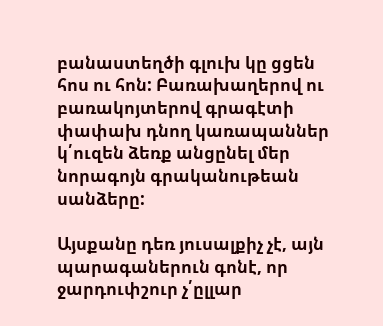բանաստեղծի գլուխ կը ցցեն հոս ու հոն: Բառախաղերով ու բառակոյտերով գրագէտի փափախ դնող կառապաններ կ՛ուզեն ձեռք անցընել մեր նորագոյն գրականութեան սանձերը:

Այսքանը դեռ յուսալքիչ չէ, այն պարագաներուն գոնէ, որ ջարդուփշուր չ՛ըլլար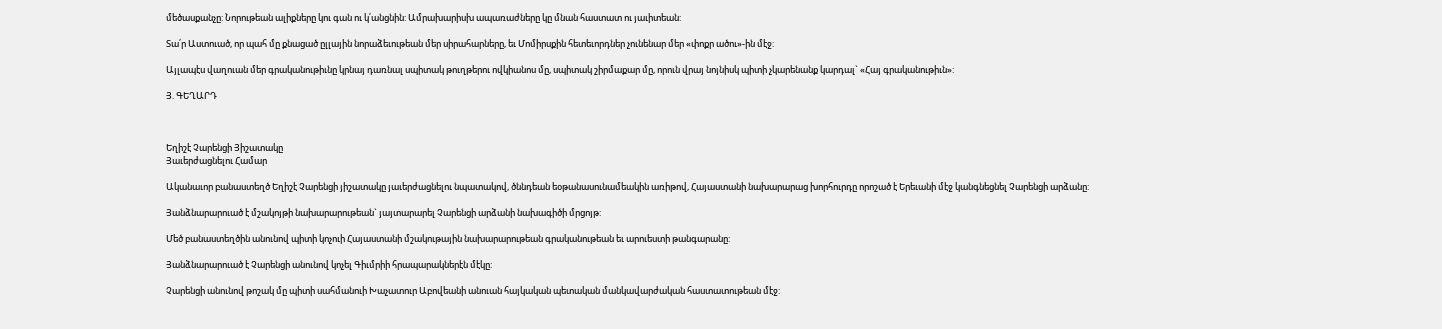մեծասքանչը: Նորութեան ալիքները կու գան ու կ՛անցնին: Ամրախարիսխ ապառաժները կը մնան հաստատ ու յաւիտեան:

Տա՛ր Աստուած, որ պահ մը քնացած ըլլային նորաձեւութեան մեր սիրահարները, եւ Մոմիրսքին հետեւորդներ չունենար մեր «փոքր ածու»-ին մէջ:

Այլապէս վաղուան մեր գրականութիւնը կրնայ դառնալ սպիտակ թուղթերու ովկիանոս մը, սպիտակ շիրմաքար մը, որուն վրայ նոյնիսկ պիտի չկարենանք կարդալ` «Հայ գրականութիւն»:

Յ. ԳԵՂԱՐԴ



Եղիշէ Չարենցի Յիշատակը
Յաւերժացնելու Համար

Ականաւոր բանաստեղծ Եղիշէ Չարենցի յիշատակը յաւերժացնելու նպատակով, ծննդեան եօթանասունամեակին առիթով, Հայաստանի նախարարաց խորհուրդը որոշած է Երեւանի մէջ կանգնեցնել Չարենցի արձանը:

Յանձնարարուած է մշակոյթի նախարարութեան` յայտարարել Չարենցի արձանի նախագիծի մրցոյթ:

Մեծ բանաստեղծին անունով պիտի կոչուի Հայաստանի մշակութային նախարարութեան գրականութեան եւ արուեստի թանգարանը:

Յանձնարարուած է Չարենցի անունով կոչել Գիւմրիի հրապարակներէն մէկը:

Չարենցի անունով թոշակ մը պիտի սահմանուի Խաչատուր Աբովեանի անուան հայկական պետական մանկավարժական հաստատութեան մէջ: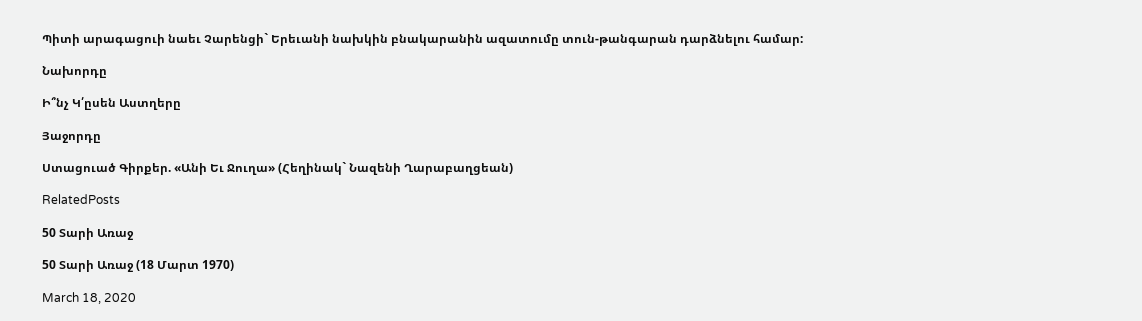Պիտի արագացուի նաեւ Չարենցի` Երեւանի նախկին բնակարանին ազատումը տուն-թանգարան դարձնելու համար:

Նախորդը

Ի՞նչ Կ՛ըսեն Աստղերը

Յաջորդը

Ստացուած Գիրքեր. «Անի Եւ Ջուղա» (Հեղինակ` Նազենի Ղարաբաղցեան)

RelatedPosts

50 Տարի Առաջ

50 Տարի Առաջ (18 Մարտ 1970)

March 18, 2020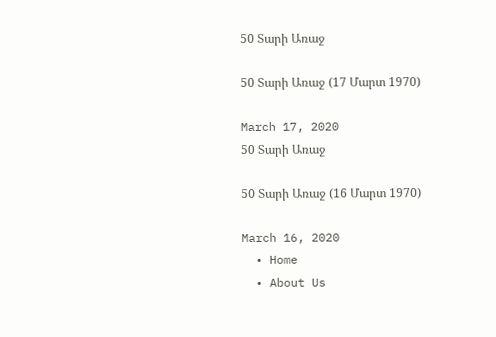50 Տարի Առաջ

50 Տարի Առաջ (17 Մարտ 1970)

March 17, 2020
50 Տարի Առաջ

50 Տարի Առաջ (16 Մարտ 1970)

March 16, 2020
  • Home
  • About Us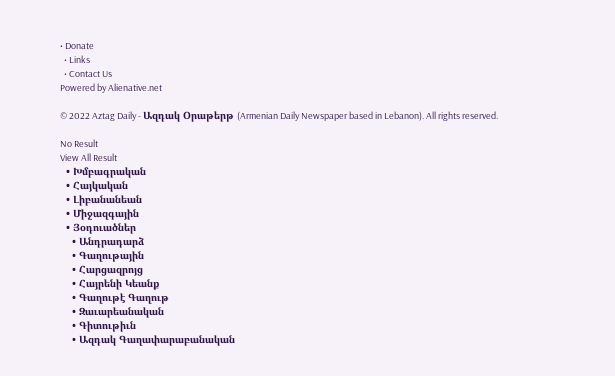• Donate
  • Links
  • Contact Us
Powered by Alienative.net

© 2022 Aztag Daily - Ազդակ Օրաթերթ (Armenian Daily Newspaper based in Lebanon). All rights reserved.

No Result
View All Result
  • Խմբագրական
  • Հայկական
  • Լիբանանեան
  • Միջազգային
  • Յօդուածներ
    • Անդրադարձ
    • Գաղութային
    • Հարցազրոյց
    • Հայրենի Կեանք
    • Գաղութէ Գաղութ
    • Զաւարեանական
    • Գիտութիւն
    • Ազդակ Գաղափարաբանական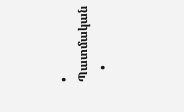• Պատմական
    •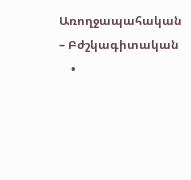Առողջապահական – Բժշկագիտական
    •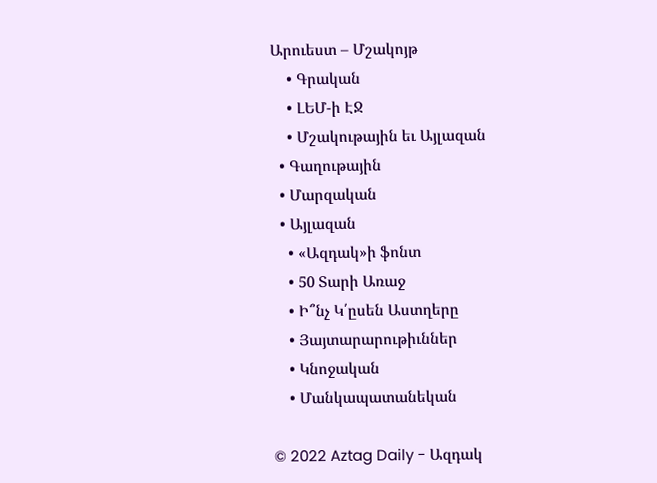Արուեստ – Մշակոյթ
    • Գրական
    • ԼԵՄ-ի ԷՋ
    • Մշակութային եւ Այլազան
  • Գաղութային
  • Մարզական
  • Այլազան
    • «Ազդակ»ի ֆոնտ
    • 50 Տարի Առաջ
    • Ի՞նչ Կ՛ըսեն Աստղերը
    • Յայտարարութիւններ
    • Կնոջական
    • Մանկապատանեկան

© 2022 Aztag Daily - Ազդակ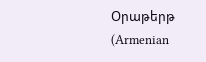Օրաթերթ (Armenian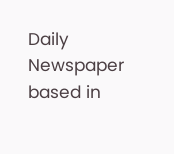Daily Newspaper based in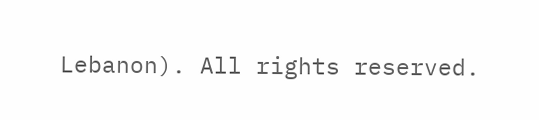Lebanon). All rights reserved.